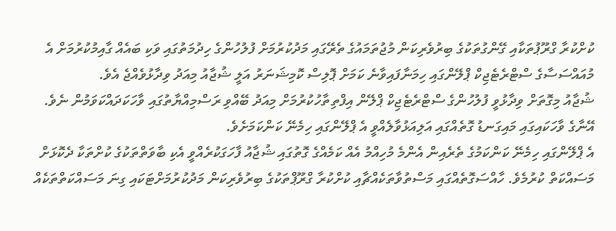ކުށްކުރާ ގްރޫޕުތަކާއި ގޭންގުތަކުގެ ބިރުވެރިކަން މުޖުތަމައުގެ ތެރޭގައި މަދުކުރުމަށް ފުލުހުންގެ ހިދުމަތުގައި ވަކި ބައެއް ގާއިމުކުރުމަށް އެ މުއައްސަސާގެ ސްޓްރެޓެޖިކް ޕްލޭންގައި ހިމަނާފައިވާނެ ކަމަށް ޕޮލިސް ކޮމިޝަނަރު އަލީ ޝުޖާއު މިއަދު ވިދާޅުވެއްޖެ އެވެ.
ޝުޖާއު މިގޮތަށް ވިދާޅުވީ ފުލުހުންގެ ސްޓްރެޓެޖިކް ޕްލޭން އިފްތިތާހުކުރުމަށް މިއަދު ބޭއްވި ރަސްމިއްޔާތުގައި ވާހަކަދައްކަވަމުން ނެވެ. އޭނާގެ ވާހަކައިގައި މައިގަނޑު ގޮތެއްގައި އަލިއަޅުވާލެއްވީ އެ ޕްލޭންގައި ހިމެނޭ ކަންކަމަށެވެ.
އެ ޕްލޭންގައި ހިމެނޭ ކަންކަމުގެ ތެރެއިން އެންމެ މުހިއްމު އެއް ކަމެއްގެ ގޮތުގައި ޝުޖާއު ފާހަގަކުރެއްވީ އެކި ބާވަތްތަކުގެ ކުށްތަކާ ދެކޮޅަށް މަސައްކަތް ކުރުމެވެ. ހާއްސަގޮތެއްގައި މަސްތުވާތަކެއްޗާއި ކުށްކުރާ ގްރޫޕްތަކުގެ ބިރުވެރިކަން މަދުކުރުމަށްޓަކައި ގިނަ މަސައްކަތްތަކެއް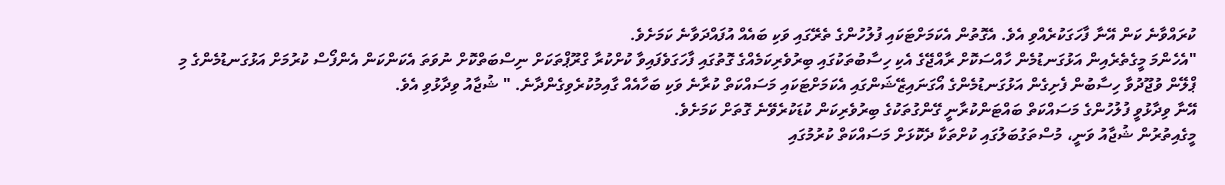ކުރައްވާނެ ކަން އޭނާ ފާހަގަކުރެއްވި އެވެ. އެގޮތުން އެކަމަށްޓަކައި ފުލުހުންގެ ތެރޭގައި ވަކި ބައެއް އުފައްދަވާނެ ކަމަށެވެ.
"އެހެންމަ މީގެތެރެއިން އަޅުގަނޑުމެން ހާއްސަކޮށް ރާއްޖޭގެ އެކި ހިސާބުތަކުގައި ބިރުވެރިކަމެއްގެ ގޮތުގައި ފާހަގަވެފައިވާ ކުށްކުރާ ގްރޫޕްތަކަށް ނިސްބަތްކޮށް ނުވަތަ އެކަންކަން އެންފޯސް ކުރުމަށް އަޅުގަނޑުމެންގެ މި ޕްލޭން ވުޖޫދުވާ ހިސާބުން ފެށިގެން އަޅުގަނޑުމެންގެ އޯގަނައިޒޭޝަންގައި އެކަމަށްޓަކައި މަސައްކަތް ކުރާނެ ވަކި ބަހާއެއް ގާއިމުކުރެވިގެންދާނެ. " ޝުޖާއު ވިދާޅުވި އެވެ.
އޭނާ ވިދާޅުވީ ފުލުހުންގެ މަސައްކަތް ބައްޓަންކުރާނީ ގޭންގުތަކުގެ ބިރުވެރިކަން ކުޑަކުރެވޭނެ ގޮތަށް ކަމަށެވެ.
މީގެއިތުރުން ޝުޖާއު ވަނީ، މުސްތަގުބަލުގައި ކުށްތަކާ ދެކޮޅަށް މަސައްކަތް ކުރުމުގައި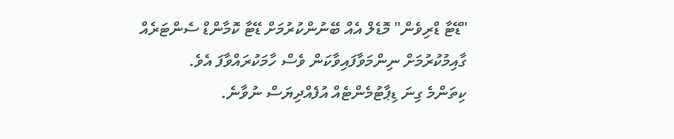"ޑޭޓާ ޑްރިވެން" މޮޑެލް އެއް ބޭނުންކުރުމަށް ޑޭޓާ ކޮމާންޑް ސެންޓަރެއް ގާއިމުކުރުމަށް ނިންމަވާފައިވާކަން ވެސް ހާމަކުރައްވާފަ އެވެ.
ކިތަންމެ ގިނަ ޑިޕާޓުމެންޓެއް އުފެއްދިޔަސް ނުވާނެ.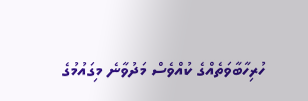ހުރިހާބާވަތެއްގެ ކުއްވެސް މަދުވާނެ މިގައުމުގެ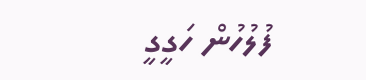ފުލުހުން ހަގީގީ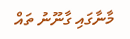މާނާގައި ގާނޫނު ތައް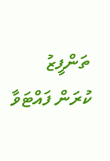ތަންފީޒު ކުރަން ފައްޓަވާ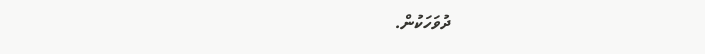ދުވަހަކުން.